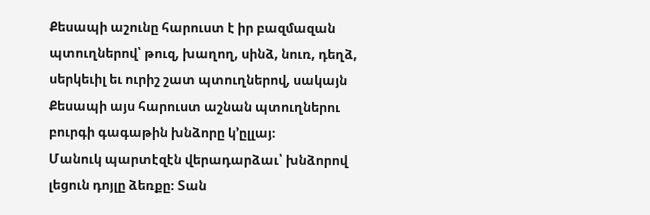Քեսապի աշունը հարուստ է իր բազմազան պտուղներով՝ թուզ, խաղող, սինձ, նուռ, դեղձ, սերկեւիլ եւ ուրիշ շատ պտուղներով, սակայն Քեսապի այս հարուստ աշնան պտուղներու բուրգի գագաթին խնձորը կ’ըլլայ։
Մանուկ պարտէզէն վերադարձաւ՝ խնձորով լեցուն դոյլը ձեռքը։ Տան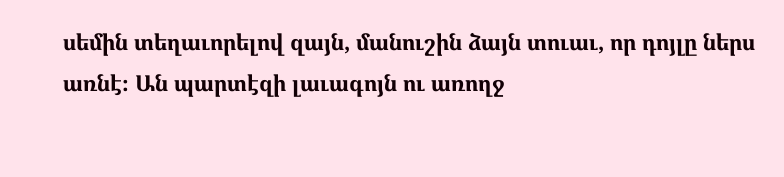սեմին տեղաւորելով զայն, մանուշին ձայն տուաւ, որ դոյլը ներս առնէ։ Ան պարտէզի լաւագոյն ու առողջ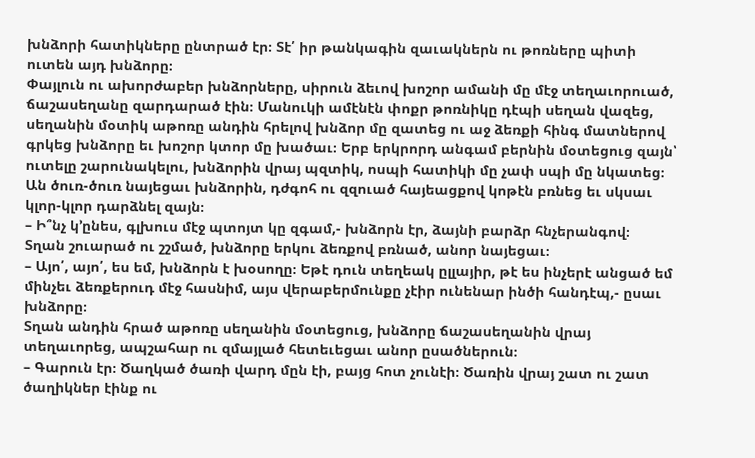խնձորի հատիկները ընտրած էր։ Տէ՛ իր թանկագին զաւակներն ու թոռները պիտի ուտեն այդ խնձորը։
Փայլուն ու ախորժաբեր խնձորները, սիրուն ձեւով խոշոր ամանի մը մէջ տեղաւորուած, ճաշասեղանը զարդարած էին։ Մանուկի ամէնէն փոքր թոռնիկը դէպի սեղան վազեց, սեղանին մօտիկ աթոռը անդին հրելով խնձոր մը զատեց ու աջ ձեռքի հինգ մատներով գրկեց խնձորը եւ խոշոր կտոր մը խածաւ։ Երբ երկրորդ անգամ բերնին մօտեցուց զայն՝ ուտելը շարունակելու, խնձորին վրայ պզտիկ, ոսպի հատիկի մը չափ սպի մը նկատեց։ Ան ծուռ-ծուռ նայեցաւ խնձորին, դժգոհ ու զզուած հայեացքով կոթէն բռնեց եւ սկսաւ կլոր-կլոր դարձնել զայն։
– Ի՞նչ կ’ընես, գլխուս մէջ պտոյտ կը զգամ,- խնձորն էր, ձայնի բարձր հնչերանգով։
Տղան շուարած ու շշմած, խնձորը երկու ձեռքով բռնած, անոր նայեցաւ։
– Այո՛, այո՛, ես եմ, խնձորն է խօսողը։ Եթէ դուն տեղեակ ըլլայիր, թէ ես ինչերէ անցած եմ մինչեւ ձեռքերուդ մէջ հասնիմ, այս վերաբերմունքը չէիր ունենար ինծի հանդէպ,- ըսաւ խնձորը։
Տղան անդին հրած աթոռը սեղանին մօտեցուց, խնձորը ճաշասեղանին վրայ տեղաւորեց, ապշահար ու զմայլած հետեւեցաւ անոր ըսածներուն։
– Գարուն էր։ Ծաղկած ծառի վարդ մըն էի, բայց հոտ չունէի։ Ծառին վրայ շատ ու շատ ծաղիկներ էինք ու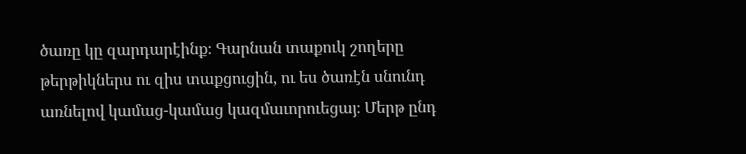ծառը կը զարդարէինք։ Գարնան տաքուկ շողերը թերթիկներս ու զիս տաքցուցին, ու ես ծառէն սնունդ առնելով կամաց-կամաց կազմաւորուեցայ։ Մերթ ընդ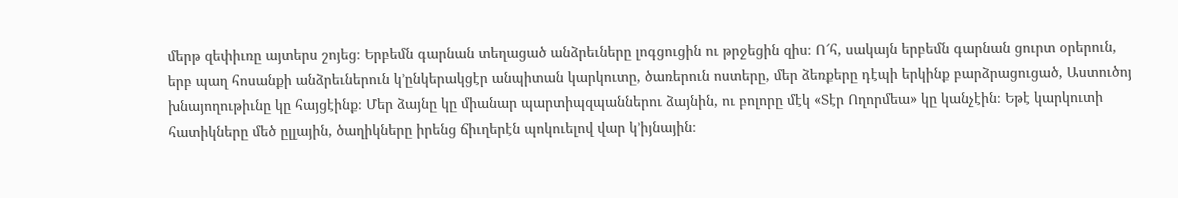մերթ զեփիւռը այտերս շոյեց։ Երբեմն գարնան տեղացած անձրեւները լոգցուցին ու թրջեցին զիս։ Ո՜հ, սակայն երբեմն գարնան ցուրտ օրերուն, երբ պաղ հոսանքի անձրեւներուն կ’ընկերակցէր անպիտան կարկուտը, ծառերուն ոստերը, մեր ձեռքերը դէպի երկինք բարձրացուցած, Աստուծոյ խնայողութիւնը կը հայցէինք։ Մեր ձայնը կը միանար պարտիպզպաններու ձայնին, ու բոլորը մէկ «Տէր Ողորմեա» կը կանչէին։ Եթէ կարկուտի հատիկները մեծ ըլլային, ծաղիկները իրենց ճիւղերէն պոկուելով վար կ’իյնային։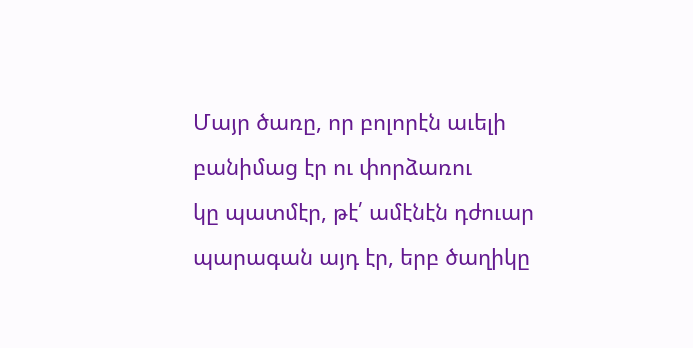Մայր ծառը, որ բոլորէն աւելի բանիմաց էր ու փորձառու
կը պատմէր, թէ՛ ամէնէն դժուար պարագան այդ էր, երբ ծաղիկը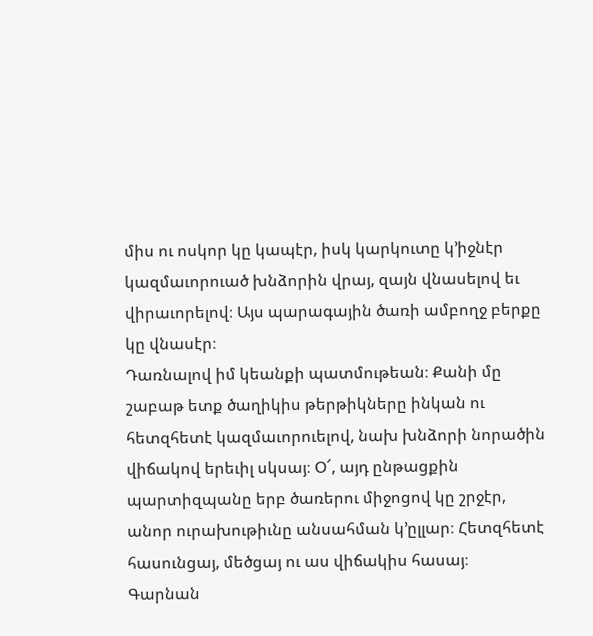միս ու ոսկոր կը կապէր, իսկ կարկուտը կ’իջնէր կազմաւորուած խնձորին վրայ, զայն վնասելով եւ վիրաւորելով։ Այս պարագային ծառի ամբողջ բերքը կը վնասէր։
Դառնալով իմ կեանքի պատմութեան։ Քանի մը շաբաթ ետք ծաղիկիս թերթիկները ինկան ու հետզհետէ կազմաւորուելով, նախ խնձորի նորածին վիճակով երեւիլ սկսայ։ Օ՜, այդ ընթացքին պարտիզպանը երբ ծառերու միջոցով կը շրջէր, անոր ուրախութիւնը անսահման կ’ըլլար։ Հետզհետէ հասունցայ, մեծցայ ու աս վիճակիս հասայ։
Գարնան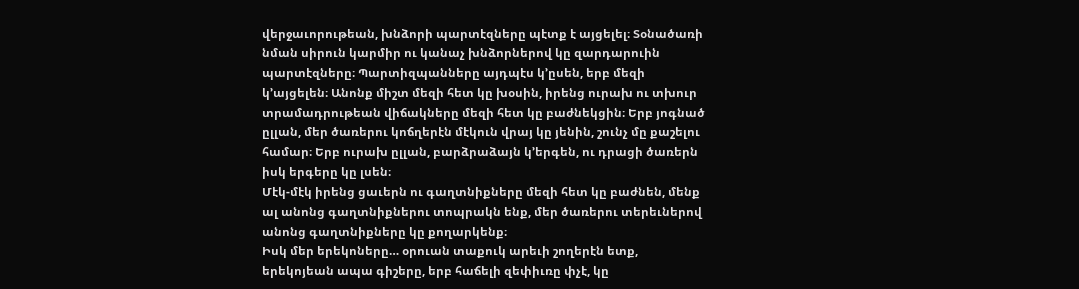վերջաւորութեան, խնձորի պարտէզները պէտք է այցելել։ Տօնածառի նման սիրուն կարմիր ու կանաչ խնձորներով կը զարդարուին պարտէզները։ Պարտիզպանները այդպէս կ’ըսեն, երբ մեզի կ’այցելեն։ Անոնք միշտ մեզի հետ կը խօսին, իրենց ուրախ ու տխուր տրամադրութեան վիճակները մեզի հետ կը բաժնեկցին։ Երբ յոգնած ըլլան, մեր ծառերու կոճղերէն մէկուն վրայ կը յենին, շունչ մը քաշելու համար։ Երբ ուրախ ըլլան, բարձրաձայն կ’երգեն, ու դրացի ծառերն իսկ երգերը կը լսեն։
Մէկ-մէկ իրենց ցաւերն ու գաղտնիքները մեզի հետ կը բաժնեն, մենք ալ անոնց գաղտնիքներու տոպրակն ենք, մեր ծառերու տերեւներով անոնց գաղտնիքները կը քողարկենք։
Իսկ մեր երեկոները… օրուան տաքուկ արեւի շողերէն ետք, երեկոյեան ապա գիշերը, երբ հաճելի զեփիւռը փչէ, կը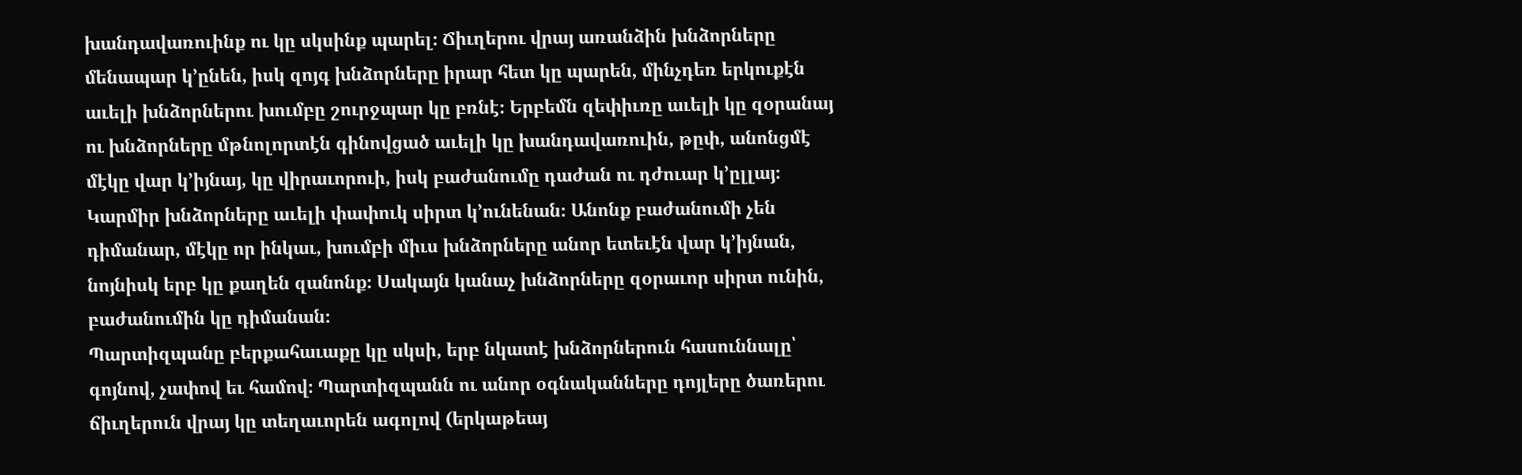խանդավառուինք ու կը սկսինք պարել։ Ճիւղերու վրայ առանձին խնձորները մենապար կ’ընեն, իսկ զոյգ խնձորները իրար հետ կը պարեն, մինչդեռ երկուքէն աւելի խնձորներու խումբը շուրջպար կը բռնէ։ Երբեմն զեփիւռը աւելի կը զօրանայ ու խնձորները մթնոլորտէն գինովցած աւելի կը խանդավառուին, թըփ, անոնցմէ մէկը վար կ’իյնայ, կը վիրաւորուի, իսկ բաժանումը դաժան ու դժուար կ’ըլլայ։ Կարմիր խնձորները աւելի փափուկ սիրտ կ’ունենան։ Անոնք բաժանումի չեն դիմանար, մէկը որ ինկաւ, խումբի միւս խնձորները անոր ետեւէն վար կ’իյնան, նոյնիսկ երբ կը քաղեն զանոնք։ Սակայն կանաչ խնձորները զօրաւոր սիրտ ունին, բաժանումին կը դիմանան։
Պարտիզպանը բերքահաւաքը կը սկսի, երբ նկատէ խնձորներուն հասուննալը՝ գոյնով, չափով եւ համով։ Պարտիզպանն ու անոր օգնականները դոյլերը ծառերու ճիւղերուն վրայ կը տեղաւորեն ագոլով (երկաթեայ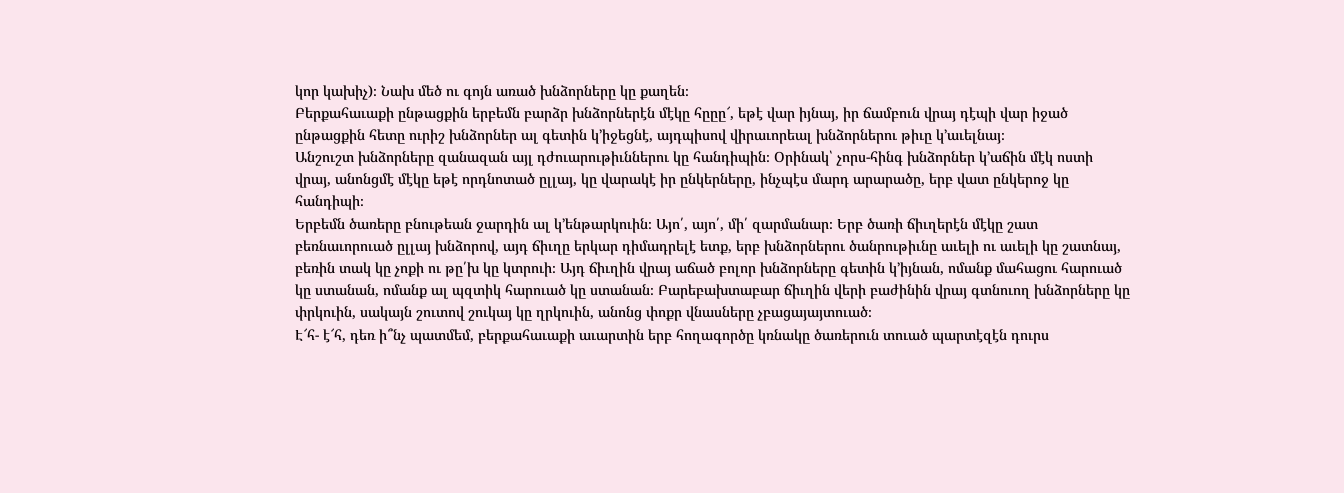կոր կախիչ)։ Նախ մեծ ու գոյն առած խնձորները կը քաղեն։
Բերքահաւաքի ընթացքին երբեմն բարձր խնձորներէն մէկը հըըը՜, եթէ վար իյնայ, իր ճամբուն վրայ դէպի վար իջած ընթացքին հետը ուրիշ խնձորներ ալ գետին կ’իջեցնէ, այդպիսով վիրաւորեալ խնձորներու թիւը կ’աւելնայ։
Անշուշտ խնձորները զանազան այլ դժուարութիւններու կը հանդիպին։ Օրինակ՝ չորս-հինգ խնձորներ կ’աճին մէկ ոստի վրայ, անոնցմէ մէկը եթէ որդնոտած ըլլայ, կը վարակէ իր ընկերները, ինչպէս մարդ արարածը, երբ վատ ընկերոջ կը հանդիպի։
Երբեմն ծառերը բնութեան ջարդին ալ կ’ենթարկուին։ Այո՛, այո՛, մի՛ զարմանար։ Երբ ծառի ճիւղերէն մէկը շատ բեռնաւորուած ըլլայ խնձորով, այդ ճիւղը երկար դիմադրելէ ետք, երբ խնձորներու ծանրութիւնը աւելի ու աւելի կը շատնայ, բեռին տակ կը չոքի ու թը՛խ կը կտրուի։ Այդ ճիւղին վրայ աճած բոլոր խնձորները գետին կ’իյնան, ոմանք մահացու հարուած կը ստանան, ոմանք ալ պզտիկ հարուած կը ստանան։ Բարեբախտաբար ճիւղին վերի բաժինին վրայ գտնուող խնձորները կը փրկուին, սակայն շուտով շուկայ կը ղրկուին, անոնց փոքր վնասները չբացայայտուած։
Է՜հ- է՜հ, դեռ ի՞նչ պատմեմ, բերքահաւաքի աւարտին երբ հողագործը կռնակը ծառերուն տուած պարտէզէն դուրս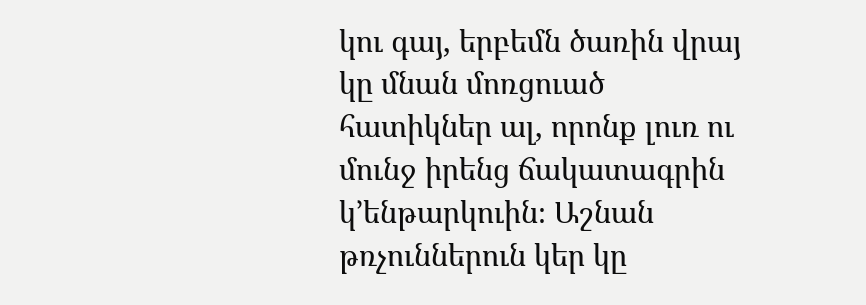կու գայ, երբեմն ծառին վրայ կը մնան մոռցուած հատիկներ ալ, որոնք լուռ ու մունջ իրենց ճակատագրին կ’ենթարկուին։ Աշնան թռչուններուն կեր կը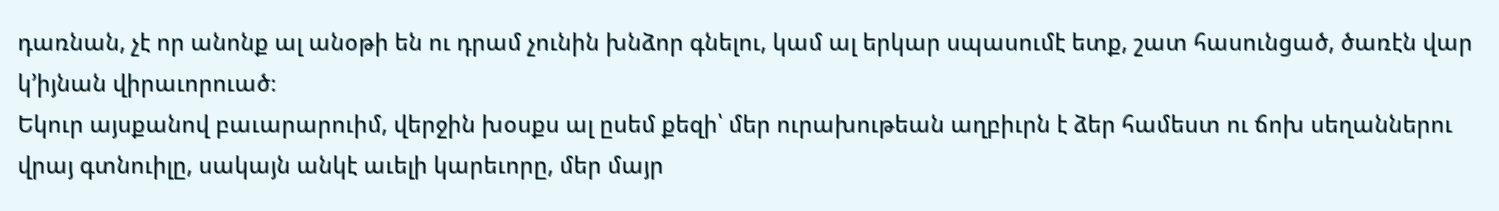դառնան, չէ որ անոնք ալ անօթի են ու դրամ չունին խնձոր գնելու, կամ ալ երկար սպասումէ ետք, շատ հասունցած, ծառէն վար կ’իյնան վիրաւորուած։
Եկուր այսքանով բաւարարուիմ, վերջին խօսքս ալ ըսեմ քեզի՝ մեր ուրախութեան աղբիւրն է ձեր համեստ ու ճոխ սեղաններու վրայ գտնուիլը, սակայն անկէ աւելի կարեւորը, մեր մայր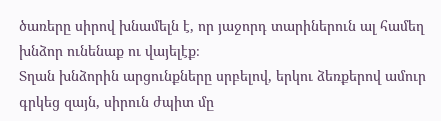ծառերը սիրով խնամելն է, որ յաջորդ տարիներուն ալ համեղ խնձոր ունենաք ու վայելէք։
Տղան խնձորին արցունքները սրբելով, երկու ձեռքերով ամուր գրկեց զայն, սիրուն ժպիտ մը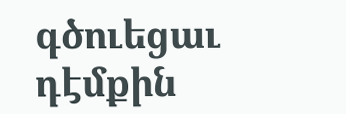գծուեցաւ դէմքին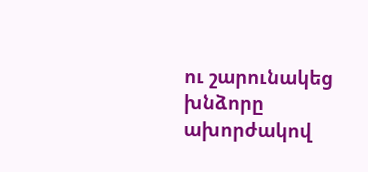ու շարունակեց խնձորը ախորժակով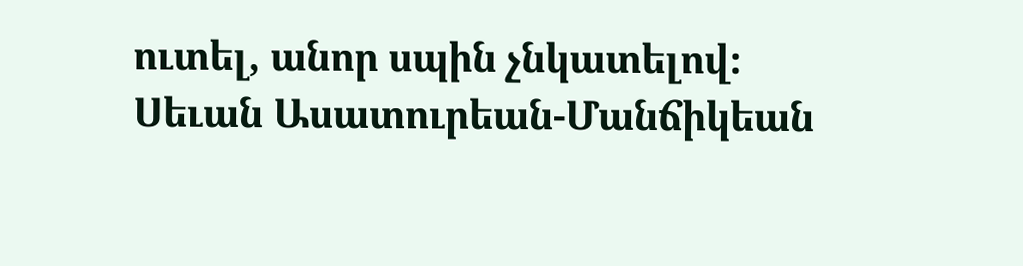ուտել, անոր սպին չնկատելով։
Սեւան Ասատուրեան-Մանճիկեան